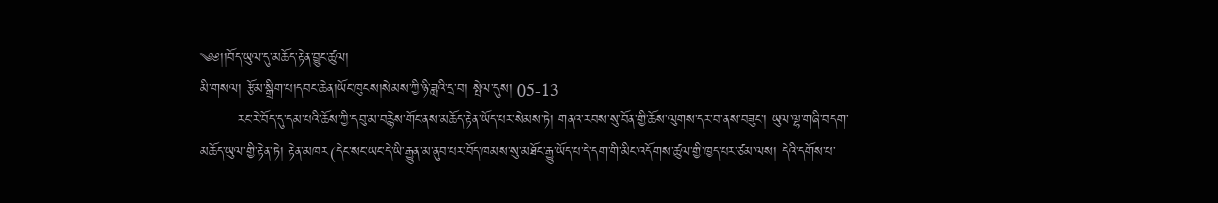༄༅།།བོད་ཡུལ་དུ་མཆོད་རྟེན་བྱུང་ཚུལ།
མི་གསལ། རྩོམ་སྒྲིག་པ།དབང་ཆེན།ཡོང་ཁུངས།སེམས་ཀྱི་ཉི་ཟླའི་དྲ་བ། སྤེལ་དུས། 05-13
        རང་རེ་བོད་དུ་དམ་པའི་ཆོས་ཀྱི་དབུ་མ་བརྙེས་གོང་ནས་མཆོད་རྟེན་ཡོད་པར་སེམས་ཏེ། གནའ་རབས་སུ་བོན་གྱི་ཆོས་ལུགས་དར་བ་ནས་བཟུང་། ཡུལ་ལྷ་གཞི་བདག་མཆོད་ཡུལ་གྱི་རྟེན་ཏེ། རྟེན་མཁར(དེང་སང་ཡང་དེ་ཡི་རྒྱུན་མ་ནུབ་པར་བོད་ཁམས་སུ་མཐོང་རྒྱུ་ཡོད་པ་དེ་དག་གི་མིང་འདོགས་ཚུལ་གྱི་ཁྱད་པར་ཙམ་ལས། དེའི་དགོས་པ་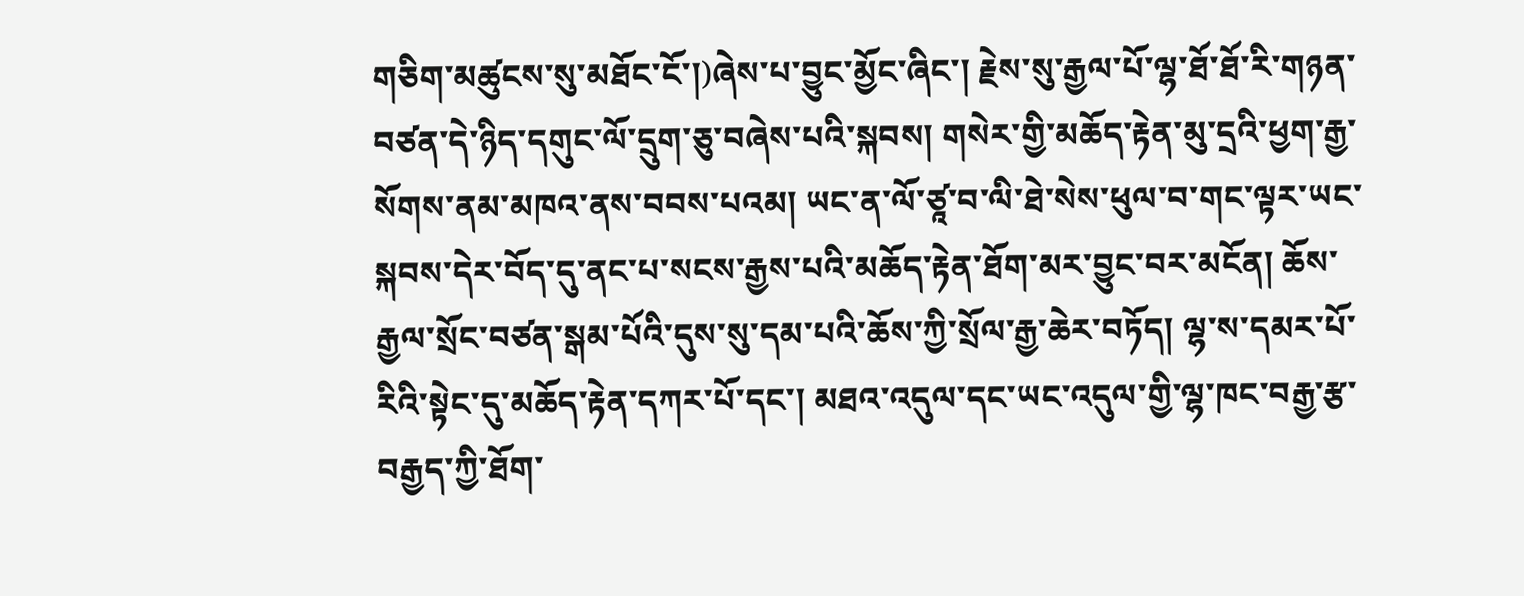གཅིག་མཚུངས་སུ་མཐོང་ངོ་།)ཞེས་པ་བྱུང་མྱོང་ཞིང་། རྗེས་སུ་རྒྱལ་པོ་ལྷ་ཐོ་ཐོ་རི་གཉན་བཙན་དེ་ཉིད་དགུང་ལོ་དྲུག་ཅུ་བཞེས་པའི་སྐབས། གསེར་གྱི་མཆོད་རྟེན་མུ་དྲའི་ཕྱག་རྒྱ་སོགས་ནམ་མཁའ་ནས་བབས་པའམ། ཡང་ན་ལོ་ཙཱ་བ་ལི་ཐེ་སེས་ཕུལ་བ་གང་ལྟར་ཡང་སྐབས་དེར་བོད་དུ་ནང་པ་སངས་རྒྱས་པའི་མཆོད་རྟེན་ཐོག་མར་བྱུང་བར་མངོན། ཆོས་རྒྱལ་སྲོང་བཙན་སྒམ་པོའི་དུས་སུ་དམ་པའི་ཆོས་ཀྱི་སྲོལ་རྒྱ་ཆེར་བཏོད། ལྷ་ས་དམར་པོ་རིའི་སྟེང་དུ་མཆོད་རྟེན་དཀར་པོ་དང་། མཐའ་འདུལ་དང་ཡང་འདུལ་གྱི་ལྷ་ཁང་བརྒྱ་རྩ་བརྒྱད་ཀྱི་ཐོག་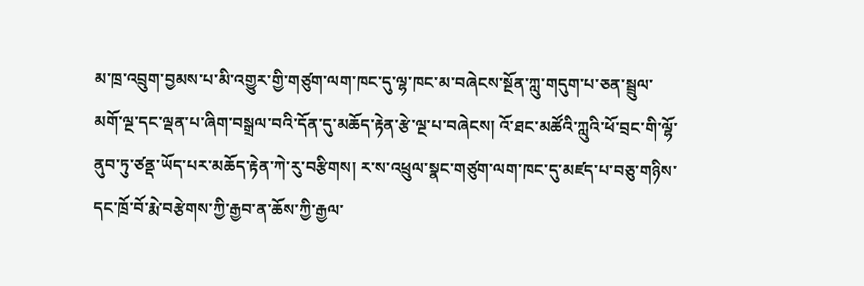མ་ཁྲ་འབྲུག་བྱམས་པ་མི་འགྱུར་གྱི་གཙུག་ལག་ཁང་དུ་ལྷ་ཁང་མ་བཞེངས་སྔོན་ཀླུ་གདུག་པ་ཅན་སྦྲུལ་མགོ་ལྔ་དང་ལྡན་པ་ཞིག་བསྒྲལ་བའི་དོན་དུ་མཆོད་རྟེན་རྩེ་ལྔ་པ་བཞེངས། འོ་ཐང་མཚོའི་ཀླུའི་ཕོ་བྲང་གི་ལྷོ་ནུབ་ཏུ་ཙནྡ་ཡོད་པར་མཆོད་རྟེན་ཀེ་རུ་བརྩིགས། ར་ས་འཕྲུལ་སྣང་གཙུག་ལག་ཁང་དུ་མཛད་པ་བཅུ་གཉིས་དང་ཁྲོ་བོ་རྨེ་བརྩེགས་ཀྱི་རྒྱབ་ན་ཆོས་ཀྱི་རྒྱལ་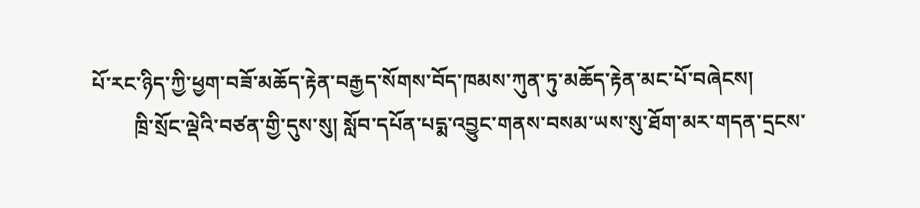པོ་རང་ཉིད་ཀྱི་ཕྱག་བཟོ་མཆོད་རྟེན་བརྒྱད་སོགས་བོད་ཁམས་ཀུན་ཏུ་མཆོད་རྟེན་མང་པོ་བཞེངས།
        ཁྲི་སྲོང་ལྡེའི་བཙན་གྱི་དུས་སུ། སློབ་དཔོན་པདྨ་འབྱུང་གནས་བསམ་ཡས་སུ་ཐོག་མར་གདན་དྲངས་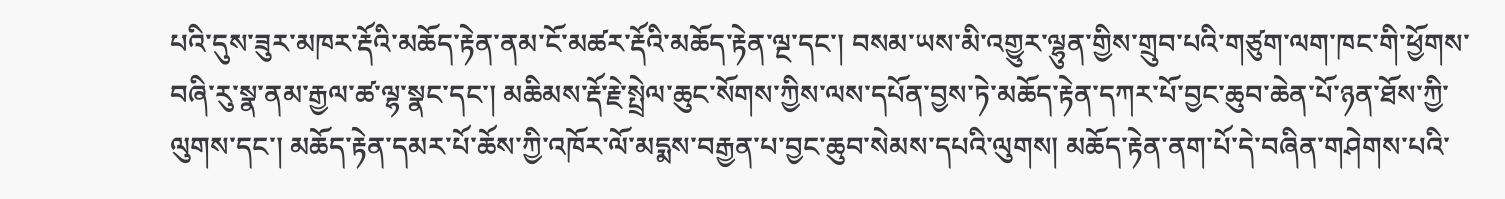པའི་དུས་ཟུར་མཁར་རྡོའི་མཆོད་རྟེན་ནམ་ངོ་མཚར་རྡོའི་མཆོད་རྟེན་ལྔ་དང་། བསམ་ཡས་མི་འགྱུར་ལྷུན་གྱིས་གྲུབ་པའི་གཙུག་ལག་ཁང་གི་ཕྱོགས་བཞི་རུ་སྣ་ནམ་རྒྱལ་ཚ་ལྷ་སྣང་དང་། མཆིམས་རྡོ་རྗེ་སྤྲེལ་ཆུང་སོགས་ཀྱིས་ལས་དཔོན་བྱས་ཏེ་མཆོད་རྟེན་དཀར་པོ་བྱང་ཆུབ་ཆེན་པོ་ཉན་ཐོས་ཀྱི་ལུགས་དང་། མཆོད་རྟེན་དམར་པོ་ཆོས་ཀྱི་འཁོར་ལོ་མདྨས་བརྒྱན་པ་བྱང་ཆུབ་སེམས་དཔའི་ལུགས། མཆོད་རྟེན་ནག་པོ་དེ་བཞིན་གཤེགས་པའི་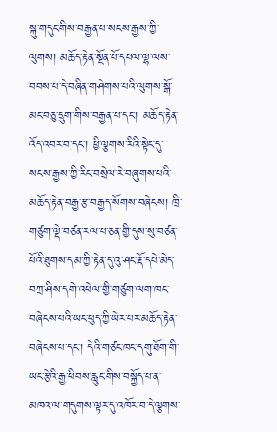སྐུ་གདུང་གིས་བརྒྱན་པ་སངས་རྒྱས་ཀྱི་ལུགས། མཆོད་རྟེན་སྔོན་པོ་དཔལ་ལྷ་ལས་བབས་པ་དེ་བཞིན་གཤེགས་པའི་ལུགས་སྒོ་མང་བཅུ་དྲུག་གིས་བརྒྱན་པ་དང་། མཆོད་རྟེན་འོད་འབར་བ་དང་། ཕྱི་ལྕགས་རིའི་སྟེང་དུ་སངས་རྒྱས་ཀྱི་རིང་བསྲེལ་རེ་བཞུགས་པའི་མཆོད་རྟེན་བརྒྱ་རྩ་བརྒྱད་སོགས་བཞེངས། ཁྲི་གཙུག་ལྡེ་བཙན་རལ་པ་ཅན་གྱི་དུས་སུ་བཙན་པོའི་ཐུགས་དམ་ཀྱི་རྟེན་དུ་འུ་ཤང་རྡོ་དཔེ་མེད་བཀྲ་ཤིས་དགེ་འཕེལ་གྱི་གཙུག་ལག་ཁང་བཞེངས་པའི་ཡང་ཕུད་ཀྱི་ཡེར་པར་མཆོད་རྟེན་བཞེངས་པ་དང་། དེའི་གཙང་ཁང་དགུ་ཐོག་གི་ཡང་རྩེའི་རྒྱ་ཕིབས་རླུང་གིས་བསྐྱོད་པ་ན་མཁའ་ལ་གདུགས་ལྟར་དུ་འཁོར་བ་དེ་ལྕགས་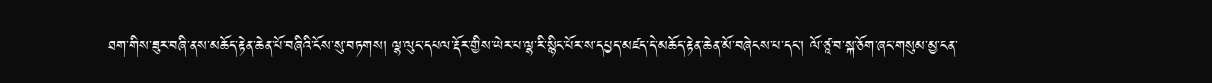ཐག་གིས་ཟུར་བཞི་ནས་མཆོད་རྟེན་ཆེན་པོ་བཞིའི་ངོས་སུ་བཏགས། ལྷ་ལུང་དཔལ་རྡོར་གྱིས་ཡེར་པ་ལྷ་རི་སྙིང་པོར་ས་དཔྱད་མཛད་དེ་མཆོད་རྟེན་ཆེན་མོ་བཞེངས་པ་དང་། ལོ་ཙཱ་བ་སྐ་ཅོག་ཞང་གསུམ་མྱ་ངན་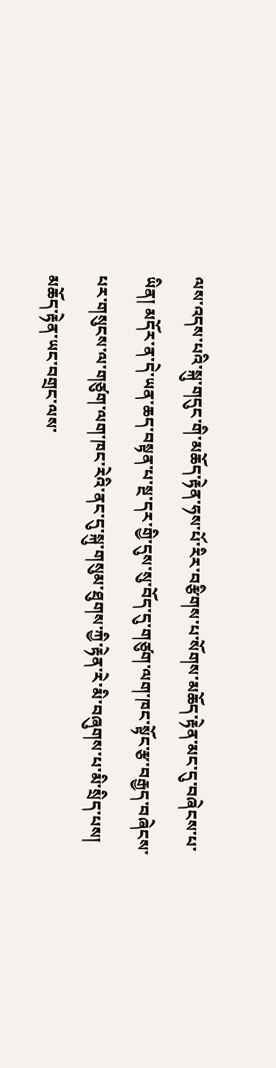ལས་འདས་པའི་སྐུ་གདུང་གི་མཆོད་རྟེན་ཧས་པོ་རིར་བརྩིགས་པ་སོགས་མཆོད་རྟེན་མང་དུ་བཞེངས་པ་ཡིན། མདོར་ན་དེ་ཡན་ཆད་བསྟན་པ་སྔ་དར་གྱི་དུས་སུ་བོད་དུ་གཙུག་ལག་ཁང་སྟོང་རྩ་བརྒྱད་བཞེངས་པར་གསུངས་ལ་གཙུག་ལག་ཁང་རེའི་ནང་དུ་སྐུ་གསུམ་ཐུགས་ཀྱི་རྟེན་རེ་མི་བཞུགས་པ་མི་སྲིད་པས། མཆོད་རྟེན་ཡང་བགྲང་ལས་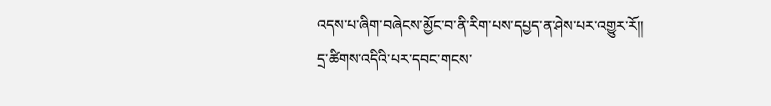འདས་པ་ཞིག་བཞེངས་མྱོང་བ་ནི་རིག་པས་དཔྱད་ན་ཤེས་པར་འགྱུར་རོ།།
དྲ་ཚིགས་འདིའི་པར་དབང་གངས་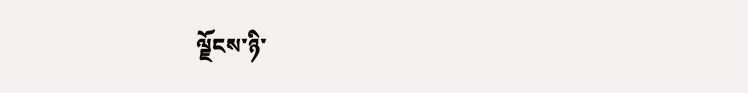ལྗོངས་ཉི་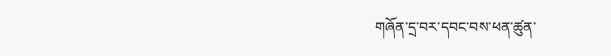གཞོན་དྲ་བར་དབང་བས་ཕན་ཚུན་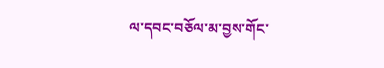ལ་དབང་བཅོལ་མ་བྱས་གོང་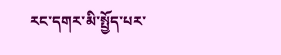རང་དགར་མི་སྤྱོད་པར་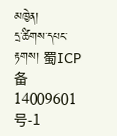མཁྱེན།
དྲ་ཚིགས་དཔང་རྟགས། 蜀ICP备14009601号-1